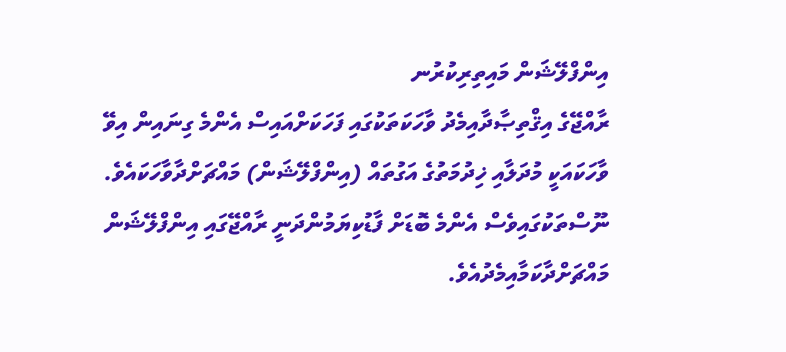އިންފްލޭޝަން މައިތިރިކުރުނ
ރާއްޖޭގެ އިޤްތިޞާދާއިމެދު ވާހަކަތަކުގައި ފަހަކަށްއައިސް އެންމެ ގިނައިން އިވޭ ވާހަކައަކީ މުދަލާއި ޚިދުމަތުގެ އަގުތައް (އިންފްލޭޝަން) މައްޗަށްދާވާހަކައެވެ. ނޫސްތަކުގައިވެސް އެންމެ ބޮޑަށް ފާޑުކިޔަމުންދަނީ ރާއްޖޭގައި އިންފްލޭޝަން މައްޗަށްދާކަމާއިމެދުއެވެ.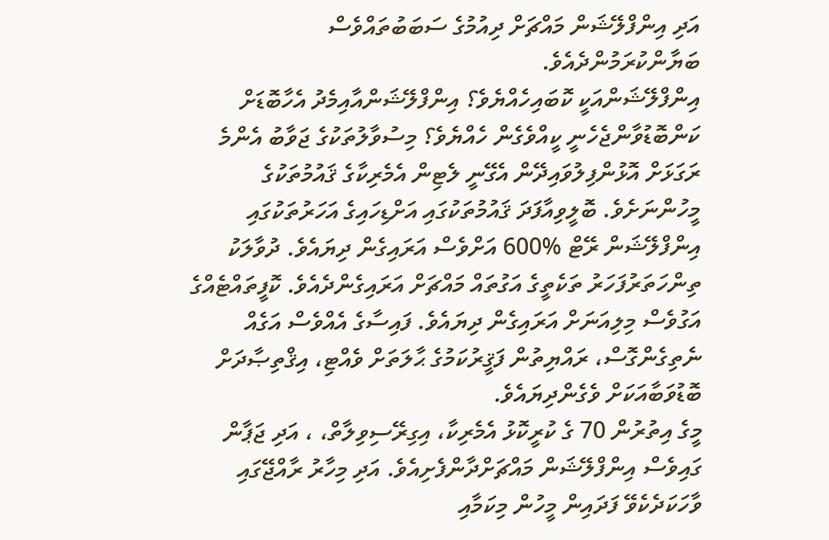އަދި އިންފްލޭޝަން މައްޗަށް ދިއުމުގެ ސަބަބުތައްވެސް ބަޔާންކުރަމުންދެއެވެ.
އިންފްލޭޝަންއަކީ ކޮބައިހެއްޔެވެ؟ އިންފްލޭޝަންއާއިމެދު އެހާބޮޑަށް ކަންބޮޑުވާންޖެހެނީ ކީއްވެގެން ހެއްޔެވެ؟ މިސުވާލުތަކުގެ ޖަވާބު އެންމެ ރަގަޅަށް އޮޅުންފިލުވައިދޭން އެގޭނީ ލެޓިން އެމެރިކާގެ ޤައުމުތަކުގެ މީހުންނަށެވެ. ބޮލީވިއާފަދަ ޤައުމުތަކުގައި އަށްޑިހައިގެ އަހަރުތަކުގައި އިންފްލޭޝަން ރޭޓް %600 އަށްވެސް އަރައިގެން ދިޔައެވެ. ދުވާލަކު ތިންހަތަރުފަހަރު ތަކެތީގެ އަގުތައް މައްޗަށް އަރައިގެންދެއެވެ. ކޮފީތައްޓެއްގެ އަގުވެސް މިލިއަނަށް އަރައިގެން ދިޔައެވެ. ފައިސާގެ އެއްވެސް އަގެއް ނެތިގެންގޮސް، ރައްޔިތުން ފަޤީރުކަމުގެ ޙާލަތަށް ވެއްޓި، އިޤްތިޞާދަށް ބޮޑުވަބާއަކަށް ވެގެންދިޔައެވެ.
މީގެ އިތުރުން 70 ގެ ކުރީކޮޅު އެމެރިކާ، އިގިރޭސިވިލާތް، ، އަދި ޖަޕާން ގައިވެސް އިންފްލޭޝަން މައްޗަށްދާންފެށިއެވެ. އަދި މިހާރު ރާއްޖޭގައި ވާހަކަދެކެވޭ ފަދައިން މީހުން މިކަމާއި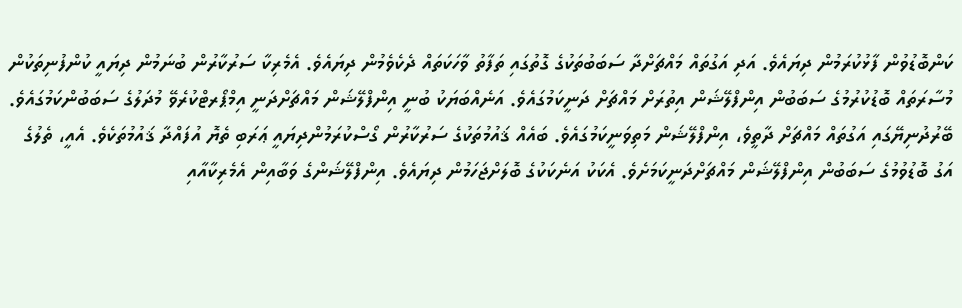ކަންބޮޑުވުން ފާޅުކުރަމުން ދިޔައެވެ. އަދި އަގުތައް މައްޗަށްދާ ސަބަބުތަކުގެ ގޮތުގައި ތަފާތު ވާހަކަތައް ދެކެވެމުން ދިޔައެވެ. އެމެރިކާ ސަރުކާރުން ބުނަމުން ދިޔައީ ކުންފުނިތަކުން މުސާރަތައް ބޮޑުކުރުމުގެ ސަބަބުން އިންފްލޭޝަން އިތުރަށް މައްޗަށް ދަނީކަމުގައެވެ. އަނެއްބަޔަކު ބުނީ އިންފްލޭޝަން މައްޗަށްދަނީ އިމްޕޯރޓްކުރެވޭ މުދަލުގެ ސަބަބުންކަމުގައެވެ. ބޭރުދުނިޔޭގައި އަގުތައް މައްޗަށް ދާތީވެ، އިންފްލޭޝަން މަތިވަނީކަމުގައެވެ. ބައެއް ޤައުމުތަކުގެ ސަރުކާރުން ގޯސްކުރަމުންދިޔައީ ޢަރަބި ތެޔޮ އުފައްދާ ޤައުމުތަކެވެ. އެއީ، ތެލުގެ އަގު ބޮޑުވުމުގެ ސަބަބުން އިންފްލޭޝަން މައްޗަށްދަނީކަމަށެވެ. އެކަކު އަނެކަކުގެ ބޮލަށްޖަހަމުން ދިޔައެވެ. އިންފްލޭޝަންގެ ވަބާއިން އެމެރިކާއާއި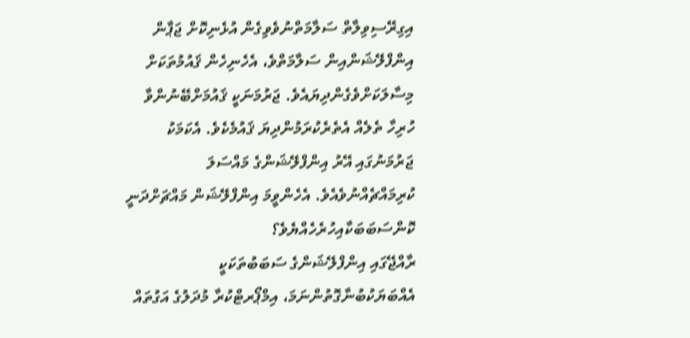އިގިރޭސިވިލާތް ސަލާމަތްނުވެވިގެން އުޅެނިކޮށް ޖަޕާން އިންފްލޭޝަންއިން ސަލާމަތްވެ، އެހެނިހެން ޤައުމުތަކަށް މިސާލަކަށްވެގެންދިޔައެވެ. ޖަރުމަނަކީ ޤައުމަށްބޭނުންވާ ހުރިހާ ތެލެއް އެތެރެކުރަމުންދިޔަ ޤައުމެކެވެ. އެކަމަކު ޖަރުމަނުގައި އޭރު އިންފްލޭޝަންގެ މައްސަލަ ކުރިމައްޗެއްނުވެއެވެ. އެހެންވީމަ އިންފްލޭޝަން މައްޗަށްދަނީ ކޮންސަބަބަކާއިހުރެހެއްޔެވެ؟
ރާއްޖޭގައި އިންފްލޭޝަންގެ ސަބަބުތަކަކީ އެއްބަޔަކުބުނާގޮތުންނަމަ، އިމްޕޯރޓްކުރާ މުދަލުގެ އަގުތައް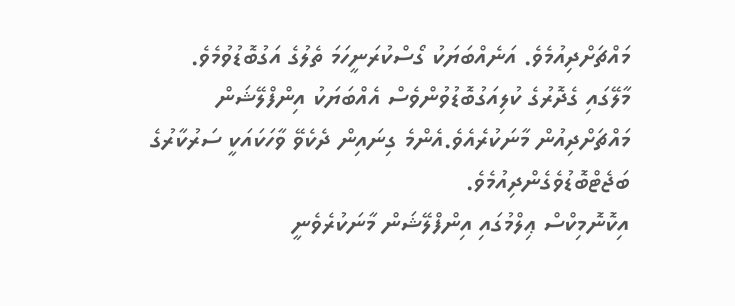މައްޗަށްދިއުމެވެ. އަނެއްބަޔަކު ގޯސްކުރަނީހަމަ ތެލުގެ އަގުބޮޑުވުމެވެ. މާލޭގައި ގެދޮރުގެ ކުލިއަގުބޮޑުވުންވެސް އެއްބަޔަކު އިންފްލޭޝަން މައްޗަށްދިއުން މާނަކުރެއެވެ.އެންމެ ގިނައިން ދެކެވޭ ވާހަކައަކީ ސަރުކާރުގެ ބަޖެޓްބޮޑުވެގެންދިއުމެވެ.
އިކޮނޮމިކްސް ޢިލްމުގައި އިންފްލޭޝަން މާނަކުރެވެނީ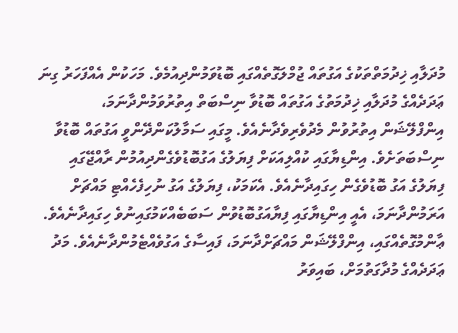މުދަލާއި ޚިދުމަތްތަކުގެ އަގުތައް ޖުމްލަގޮތެއްގައި ބޮޑުވަމުންދިއުމެވެ. މަހަކުން އެއްފަހަރު ގިނަ ޢަދަދެއްގެ މުދަލާއި ޚިދުމަތުގެ އަގުތައް ބޮޑުވާ ނިސްބަތް އިތުރުވަމުންދާނަމަ، އިންފްލޭޝަން އިތުރުވުން މެދުވެރިވެދާނެއެވެ. މީގައި ސަމާލުކަންދޭންވީ އަގުތައް ބޮޑުވާ ނިސްބަތަށެވެ. އިންޑިޔާގައި ކުއްލިއަކަށް ފިޔަލުގެ އަގުބޮޑުވެގެންދިއުމުން ރާއްޖޭގައި ފިޔަލުގެ އަގު ބޮޑުވެގެން ހިގައިދާނެއެވެ. އެކަމަކު، ފިޔަލުގެ އަގު ނުހިފެހެއްޓި މައްޗަށް އަރަމުންދާނަމަ، އެއީ އިންޑިޔާގައި ފިޔާއަގުބޮޑުވުން ސަބަބެއްކަމުގައިނުވެ ހިގައިދާނެއެވެ. ޢާންމުގޮތެއްގައި، އިންފްލޭޝަން މައްޗަށްދާނަމަ، ފައިސާގެ އަގުވެއްޓެމުންދާނެއެވެ. މަދު ޢަދަދެއްގެ މުދާގަތުމަށް، ބައިވަރު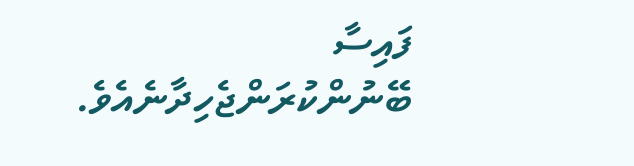ފައިސާ ބޭނުންކުރަންޖެހިދާނެއެވެ.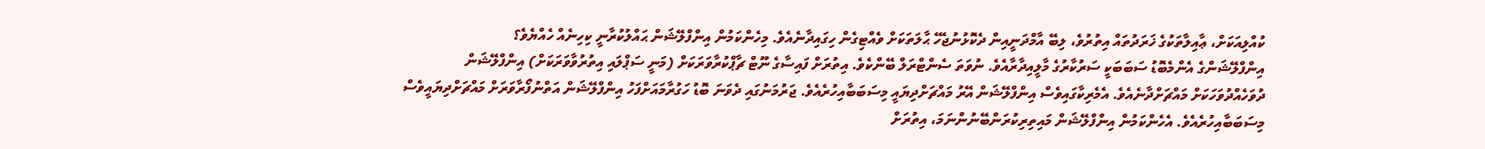ކުއްލިއަކަށް، ޢާއިލާތަކުގެ ޚަރަދުތައް އިތުރުވެ، ލިބޭ އާމްދަނީއިން ދެކޮޅުނުޖެހޭ ޙާލަތަކަށް ވެއްޓިގެން ހިގައިދާނެއެވެ. މިހެންކަމުން އިންފްލޭޝަން ޙައްލުކުރާނީ ކިހިނެއް ހެއްޔެވެ؟
އިންފްލޭޝަންގެ އެންމެބޮޑު ސަބަބަކީ ސަރުކާރުގެ މާލީއިދާރާއެވެ. ނުވަތަ ސެންޓްރަލް ބޭންކެވެ. އިތުރަށް ފައިސާގެ ނޫޓް ޗާޕްކުރާވަރަކަށް (މަނީ ސަޕްލައި އިތުރުވާވަރަކަށް) އިންފްލޭޝަން ދުވަހެއްދުވަހަކަށް މައްޗަށްދާނެއެވެ. އެމެރިކާގައިވެސް އިންފްލޭޝަން އޭރު މައްޗަށްދިޔައީ މިސަބަބާއިހުރެއެވެ. ޖަރުމަނުގައި ދެވަނަ ބޮޑު ހަގުރާމައަށްފަހު އިންފްލޭޝަން އަތްނުފޯރާވަރަށް މައްޗަށްދިޔައީވެސް މިސަބަބާއިހުރެއެވެ. އެހެންކަމުން އިންފްލޭޝަން މައިތިރިކުރަންބޭނުންނަމަ، އިތުރަށް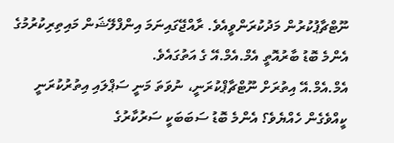ނޫޓްޗާޕުކުރުން މަދުކުރަންވީއެވެ. ރާއްޖޭގައިނަމަ އިންފްލޭޝަން މައިތިރިކުރުމުގެ އެންމެ ބޮޑު ބާރުއޮތީ އެމް.އެމް.އޭ ގެ އަތުގައެވެ.
އެމް.އެމް.އޭ އިތުރަށް ނޫޓްޗާޕްކުރަނީ، ނުވަތަ މަނީ ސަޕްލައި އިތުރުކުރަނީ ކީއްވެގެން ހެއްޔެވެ؟ އެންމެ ބޮޑު ސަބަބަކީ ސަރުކާރުގެ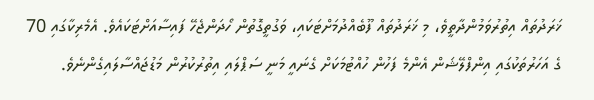ޚަރަދުތައް އިތުރުވަމުންދާތީވެ، މި ޚަރަދުތައް ފޫބެއްދުމަށްޓަކައި، ވަގުތީގޮތުން ހޯދަންޖެހޭ ފައިސާއަށްޓަކައެވެ. އެމެރިކާގައި 70 ގެ އަހަރުތަކުގައި އިންފްލޭޝަން އެންމެ ފަހުން ހުއްޓުމަކަށް ގެނައީ މަނީ ސަޕްލައި އިތުރުކުރުން މަޑުޖައްސާލައިގެންނެވެ.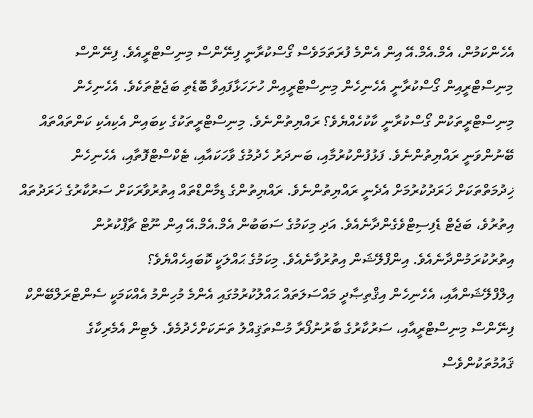އެހެންކަމުން، އެމް.އެމް.އޭ އިން އެންމެ ފުރަތަމަވެސް ގޯސްކުރާނީ ފިނޭންސް މިނިސްޓްރީއެވެ. ފިނޭންސް މިނިސްޓްރީއިން ގޯސްކުރާނީ އެހެނިހެން މިނިސްޓްރީއިން ހުށަހަޅާފައިވާ ބޮޑެތި ބަޖެޓުތަކެވެ. އެހެނިހެން މިނިސްޓްރީތަކުން ގޯސްކުރާނީ ކާކުހެއްޔެވެ؟ ރައްޔިތުންނެވެ. މިނިސްޓްރީތަކުގެ ކިބައިން އެކިއެކި ކަންތައްތައް ބޭނުންވަނީ ރައްޔިތުންނެވެ. ފަޅުފުންކުރުމާއި، ބަނދަރު ހެދުމުގެ ވާހަކައާއި، ޓެކްސްޓްފޮތާއި، އެހެނިހެން ޚިދުމަތްތަކަށް ޚަރަދުކުރުމަށް އެދެނީ ރައްޔިތުންނެވެ. ރައްޔިތުންގެ ޑިމާންޑްތައް އިތުރުވާރަކަށް ސަރުކާރުގެ ޚަރަދުތައް އިތުރުވެ، ބަޖެޓް ޑެފިސިޓްވެގެންދާނެއެވެ. އަދި މިކަމުގެ ސަބަބުން އެމް.އެމް.އޭ އިން ނޫޓް ޗާޕްކުރުން އިތުރުކުރަމުންދާނެއެވެ. އިންފްލޭޝަން އިތުރުވާނެއެވެ. މިކަމުގެ ޙައްލަކީ ކޮބައިހެއްޔެވެ؟
އިލްފްލޭޝަންއާއި، އެހެނިހެން އިޤްތިޞާދީ މައްސަލަތައް ޙައްލުކުރުމުގައި އެންމެ މުހިންމު އެއްކަމަކީ ސެންޓްރަލްބޭންކް ފިނޭންސް މިނިސްޓްރީއާއި، ސަރުކާރުގެ ބާރުނުފޯރާ މުސްތަޤިއްލު ތަނަކަށްހެދުމެވެ. ލެޓިން އެމެރިކާގެ ޤައުމުތަކުންވެސް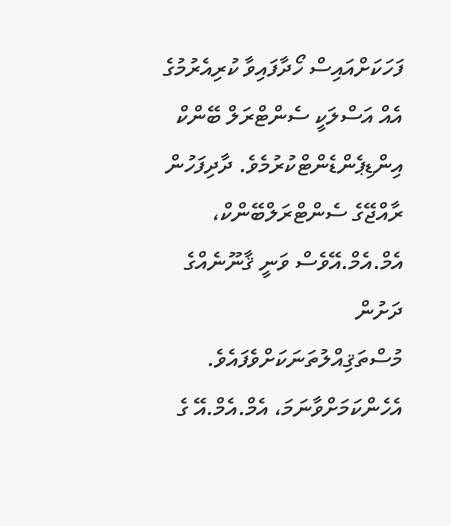ފަހަކަށްއައިސް ހޯދާފައިވާ ކުރިއެރުމުގެ އެއް އަސްލަކީ ސެންޓްރަލް ބޭންކް އިންޑިޕެންޑެންޓްކުރުމެވެ. ދާދިފަހުން ރާއްޖޭގެ ސެންޓްރަލްބޭންކް، އެމް.އެމް.އޭވެސް ވަނީ ޤާނޫނެއްގެ ދަށުން މުސްތަޤިއްލުތަނަކަށްވެފައެވެ. އެހެންކަމަށްވާނަމަ، އެމް.އެމް.އޭ ގެ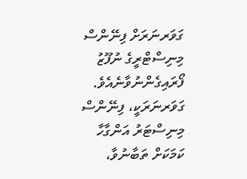ގަވަރނަރަށް ފިނޭންސް މިނިސްޓްރީގެ ނުފޫޒު ފޯރައިގެންނުވާނެއެވެ. ގަވަރނަރަކީ، ފިނޭންސް މިނިސްޓަރު އަންގާހާ ކަމަކަށް ތަބާނުވާ،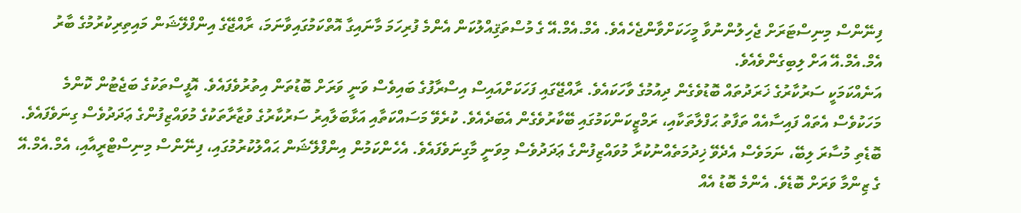ފިނޭންސް މިނިސްޓަރަށް ޖެހިލުންނުވާ މީހަކަށްވާންޖެހެއެވެ. އެމް.އެމް.އޭ ގެ މުސްތަޤިއްލުކަން އެންމެ ފުރިހަމަ މާނައިގާ އޮތްކަމުގައިވާނަމަ، ރާއްޖޭގެ އިންފްލޭޝަން މައިތިރިކުރުމުގެ ބާރު އެމް.އެމް.އޭ އަށް ލިބިގެންވެއެވެ.
އަނެއްކަމަކީ ސަރުކާރުގެ ޚަރަދުތައް ބޮޑުވެގެން ދިއުމުގެ ވާހަކައެވެ. ރާއްޖޭގައި ފަހަކަށްއައިސް އިސްރާފުގެ ބައިވެސް ވަނީ ވަރަށް ބޮޑުތަން އިތުރުވެފައެވެ. އޮފީސްތަކުގެ ބަޖެޓުން ކޮންމެ މަހަކުވެސް އެތައް ފައިސާއެއް ތަފާތު ޙަފްލާތަކާއި، ރަމްޒީކަންކަމުގައި ބޭކާރުވެގެން އެބަދެއެވެ. ކުރެވޭ މަސައްކަތާއި އަޅާބަލާއިރު ސަރުކާރުގެ ވުޒާރާތަކުގެ މުވައްޒިފުންގެ ޢަދަދުވެސް ގިނަވެފައެވެ. ބޮޑެތި މުސާރަ ލިބޭ، ނަމަވެސް އެދެވޭ ޚިދުމަތެއްނުކުރާ މުވައްޒިފުންގެ ޢަދަދުވެސް މިވަނީ މާގިނަވެފައެވެ. އެހެންކަމުން އިންފްލޭޝަން ޙައްލުކުރުމުގައި، ފިނޭންސް މިނިސްޓްރީއާއި، އެމް.އެމް.އޭ ގެ ޒިންމާ ވަރަށް ބޮޑެވެ. އެންމެ ބޮޑު އެއް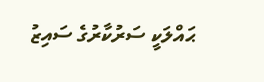ޙައްލަކީ ސަރުކާރުގެ ސައިޒު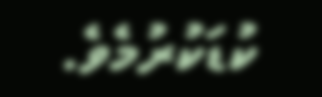ކުޑަކުރުމެވެ.